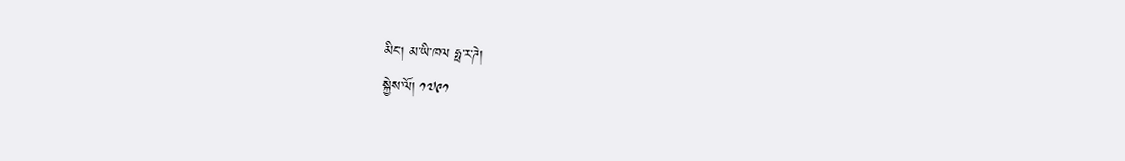མིང། མ་ཡི་ཁལ ཧྥ་ར་ཌེ།
སྐྱེས་ལོ། ༡༧༩༡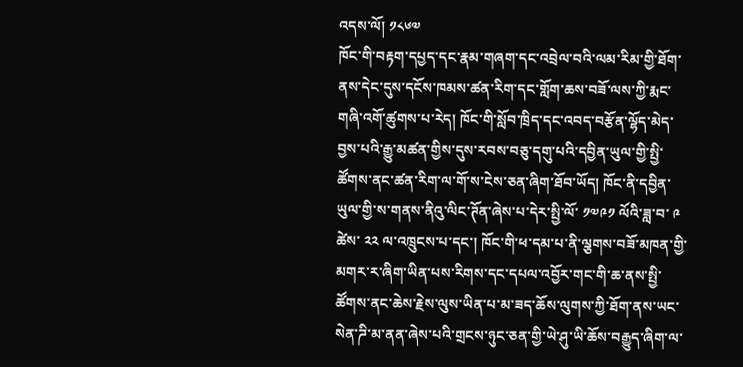འདས་ལོ། ༡༨༦༧
ཁོང་གི་བརྟག་དཔྱད་དང་རྣམ་གཞག་དང་འབྲེལ་བའི་ལམ་རིམ་གྱི་ཐོག་ནས་དེང་དུས་དངོས་ཁམས་ཚན་རིག་དང་གློག་ཆས་བཟོ་ལས་ཀྱི་རྨང་གཞི་འགོ་ཚུགས་པ་རེད། ཁོང་གི་སློབ་ཁྲིད་དང་འབད་བརྩོན་ལྷོད་མེད་བྱས་པའི་རྒྱུ་མཚན་གྱིས་དུས་རབས་བཅུ་དགུ་པའི་དབྱིན་ཡུལ་གྱི་སྤྱི་ཚོགས་ནང་ཚན་རིག་ལ་གོ་ས་ངེས་ཅན་ཞིག་ཐོབ་ཡོད། ཁོང་ནི་དབྱིན་ཡུལ་གྱི་ས་གནས་ནིའུ་ལིང་ཊོན་ཞེས་པ་དེར་སྤྱི་ལོ་ ༡༧༩༡ ལོའི་ཟླ་བ་ ༩ ཚེས་ ༢༢ ལ་འཁྲུངས་པ་དང་། ཁོང་གི་ཕ་དམ་པ་ནི་ལྕགས་བཟོ་མཁན་གྱི་མགར་ར་ཞིག་ཡིན་པས་རིགས་དང་དཔལ་འབྱོར་གང་གི་ཆ་ནས་སྤྱི་ཚོགས་ནང་ཆེས་རྗེས་ལུས་ཡིན་པ་མ་ཟད་ཆོས་ལུགས་ཀྱི་ཐོག་ནས་ཡང་སེན་ཌི་མ་ནན་ཞེས་པའི་གྲངས་ཉུང་ཅན་གྱི་ཡེ་ཤུ་ཡི་ཆོས་བརྒྱུད་ཞིག་ལ་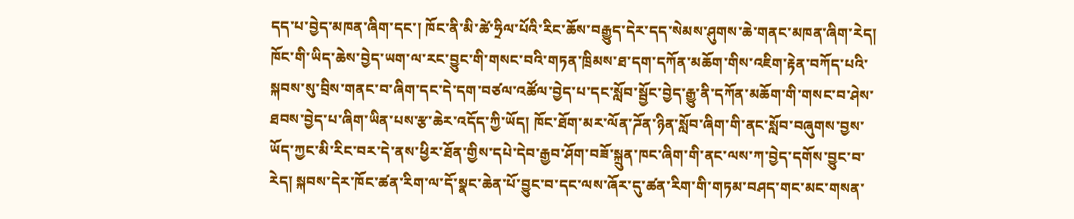དད་པ་བྱེད་མཁན་ཞིག་དང་། ཁོང་ནི་མི་ཚེ་ཧྲིལ་པོའི་རིང་ཆོས་བརྒྱུད་དེར་དད་སེམས་ཤུགས་ཆེ་གནང་མཁན་ཞིག་རེད། ཁོང་གི་ཡིད་ཆེས་བྱེད་ཡག་ལ་རང་བྱུང་གི་གསང་བའི་གཏན་ཁྲིམས་ཐ་དག་དཀོན་མཆོག་གིས་འཇིག་རྟེན་བཀོད་པའི་སྐབས་སུ་བྲིས་གནང་བ་ཞིག་དང་དེ་དག་བཙལ་འཚོལ་བྱེད་པ་དང་སློབ་སྦྱོང་བྱེད་རྒྱུ་ནི་དཀོན་མཆོག་གི་གསང་བ་ཤེས་ཐབས་བྱེད་པ་ཞིག་ཡིན་པས་རྩ་ཆེར་འདོད་ཀྱི་ཡོད། ཁོང་ཐོག་མར་ལོན་ཌོན་ཉིན་སློབ་ཞིག་གི་ནང་སློབ་བཞུགས་བྱས་ཡོད་ཀྱང་མི་རིང་བར་དེ་ནས་ཕྱིར་ཐོན་གྱིས་དཔེ་དེབ་རྒྱབ་ཤོག་བཟོ་སྐྲུན་ཁང་ཞིག་གི་ནང་ལས་ཀ་བྱེད་དགོས་བྱུང་བ་རེད། སྐབས་དེར་ཁོང་ཚན་རིག་ལ་དོ་སྣང་ཆེན་པོ་བྱུང་བ་དང་ལས་ཞོར་དུ་ཚན་རིག་གི་གཏམ་བཤད་གང་མང་གསན་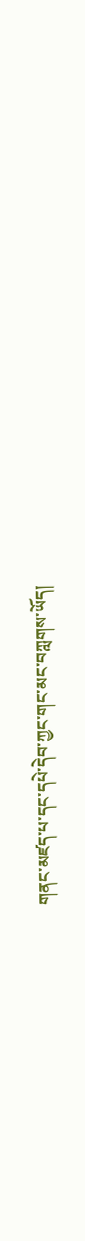གནང་མཛད་པ་དང་དཔེ་དེབ་ཀྱང་གང་མང་བཀླགས་ཡོད།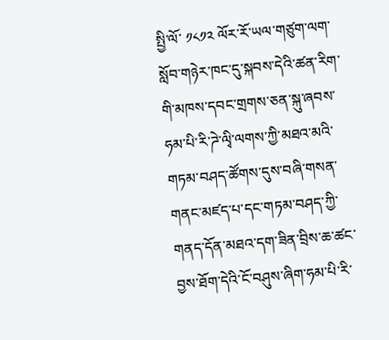སྤྱི་ལོ་ ༡༨༡༢ ལོར་རོ་ཡལ་གཙུག་ལག་སློབ་གཉེར་ཁང་དུ་སྐབས་དེའི་ཚན་རིག་གི་མཁས་དབང་གྲགས་ཅན་སྐུ་ཞབས་ཧམ་པི་རི་ཌེ་ལྭི་ལགས་ཀྱི་མཐའ་མའི་གཏམ་བཤད་ཚོགས་དུས་བཞི་གསན་གནང་མཛད་པ་དང་གཏམ་བཤད་ཀྱི་གནད་དོན་མཐའ་དག་ཟིན་བྲིས་ཆ་ཚང་བྱས་ཐོག་དེའི་ངོ་བཤུས་ཞིག་ཧམ་པི་རི་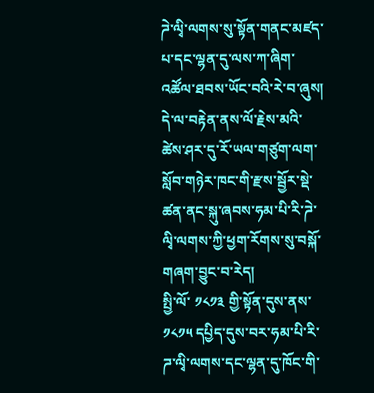ཌེ་ལྭི་ལགས་སུ་སྟོན་གནང་མཛད་པ་དང་ལྷན་དུ་ལས་ཀ་ཞིག་འཚོལ་ཐབས་ཡོང་བའི་རེ་བ་ཞུས། དེ་ལ་བརྟེན་ནས་ལོ་རྗེས་མའི་ཚེས་ཤར་དུ་རོ་ཡལ་གཙུག་ལག་སློབ་གཉེར་ཁང་གི་རྫས་སྦྱོར་སྡེ་ཚན་ནང་སྐུ་ཞབས་ཧམ་པི་རི་ཌེ་ལྭི་ལགས་ཀྱི་ཕྱག་རོགས་སུ་བསྐོ་གཞག་བྱུང་བ་རེད།
སྤྱི་ལོ་ ༡༨༡༣ གྱི་སྟོན་དུས་ནས་ ༡༨༡༥ དཔྱིད་དུས་བར་ཧམ་པི་རི་ཌ་ལྭི་ལགས་དང་ལྷན་དུ་ཁོང་གི་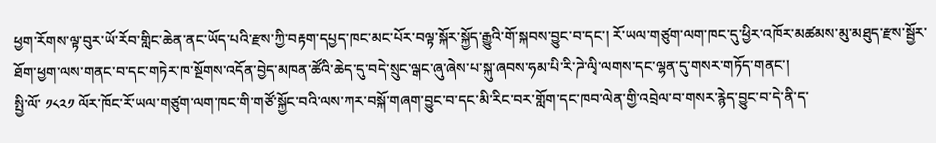ཕྱག་རོགས་ལྟ་བུར་ཡོ་རོབ་གླིང་ཆེན་ནང་ཡོད་པའི་རྫས་ཀྱི་བརྟག་དཔྱད་ཁང་མང་པོར་བལྟ་སྐོར་སྐྱོད་རྒྱུའི་གོ་སྐབས་བྱུང་བ་དང་། རོ་ཡལ་གཙུག་ལག་ཁང་དུ་ཕྱིར་འཁོར་མཚམས་མུ་མཐུད་རྫས་སྦྱོར་ཐོག་ཕྱག་ལས་གནང་བ་དང་གཏེར་ཁ་སྔོགས་འདོན་བྱེད་མཁན་ཚོའི་ཆེད་དུ་བདེ་སྲུང་ལྒང་ཞུ་ཞེས་པ་སྐུ་ཞབས་ཧམ་པི་རི་ཌེ་ལྭི་ལགས་དང་ལྷན་དུ་གསར་གཏོད་གནང་།
སྤྱི་ལོ་ ༡༨༢༡ ལོར་ཁོང་རོ་ཡལ་གཙུག་ལག་ཁང་གི་གཙོ་སྐྱོང་བའི་ལས་ཀར་བསྐོ་གཞག་བྱུང་བ་དང་མི་རིང་བར་གློག་དང་ཁབ་ལེན་གྱི་འབྲེལ་བ་གསར་རྙེད་བྱུང་བ་དེ་ནི་ད་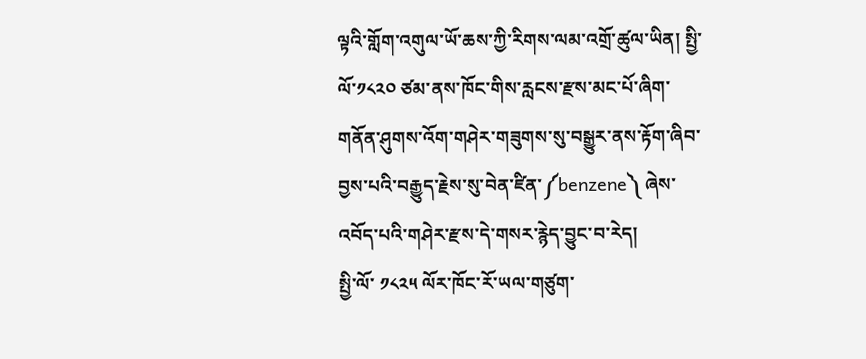ལྟའི་གློག་འགུལ་ཡོ་ཆས་ཀྱི་རིགས་ལམ་འགྲོ་ཚུལ་ཡིན། སྤྱི་ལོ་༡༨༢༠ ཙམ་ནས་ཁོང་གིས་རླངས་རྫས་མང་པོ་ཞིག་གནོན་ཤུགས་འོག་གཤེར་གཟུགས་སུ་བསྒྱུར་ནས་རྟོག་ཞིབ་བྱས་པའི་བརྒྱུད་རྗེས་སུ་བེན་ཛིན་༼benzene༽ ཞེས་འབོད་པའི་གཤེར་རྫས་དེ་གསར་རྙེད་བྱུང་བ་རེད།
སྤྱི་ལོ་ ༡༨༢༥ ལོར་ཁོང་རོ་ཡལ་གཙུག་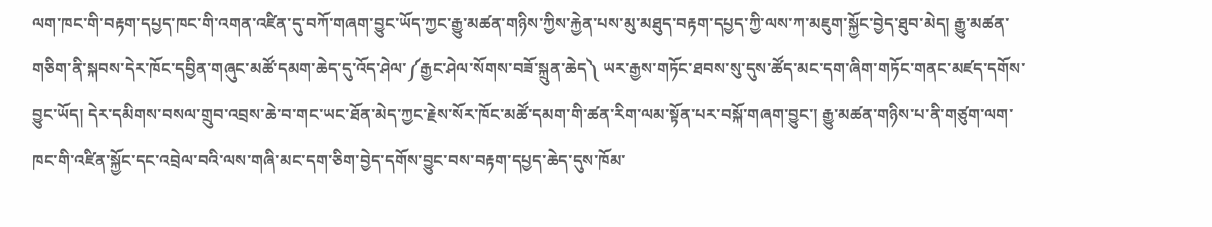ལག་ཁང་གི་བརྟག་དཔྱད་ཁང་གི་འགན་འཛིན་དུ་བཀོ་གཞག་བྱུང་ཡོད་ཀྱང་རྒྱུ་མཚན་གཉིས་ཀྱིས་རྐྱེན་པས་མུ་མཐུད་བརྟག་དཔྱད་ཀྱི་ལས་ཀ་མཇུག་སྐྱོང་བྱེད་ཐུབ་མེད། རྒྱུ་མཚན་གཅིག་ནི་སྐབས་དེར་ཁོང་དབྱིན་གཞུང་མཚོ་དམག་ཆེད་དུ་འོད་ཤེལ་༼རྒྱང་ཤེལ་སོགས་བཟོ་སྐྲུན་ཆེད༽ ཡར་རྒྱས་གཏོང་ཐབས་སུ་དུས་ཚོད་མང་དག་ཞིག་གཏོང་གནང་མཛད་དགོས་བྱུང་ཡོད། དེར་དམིགས་བསལ་གྲུབ་འབྲས་ཆེ་བ་གང་ཡང་ཐོན་མེད་ཀྱང་རྗེས་སོར་ཁོང་མཚོ་དམག་གི་ཚན་རིག་ལམ་སྟོན་པར་བསྐོ་གཞག་བྱུང་། རྒྱུ་མཚན་གཉིས་པ་ནི་གཙུག་ལག་ཁང་གི་འཛིན་སྐྱོང་དང་འབྲེལ་བའི་ལས་གཞི་མང་དག་ཅིག་བྱེད་དགོས་བྱུང་བས་བརྟག་དཔྱད་ཆེད་དུས་ཁོམ་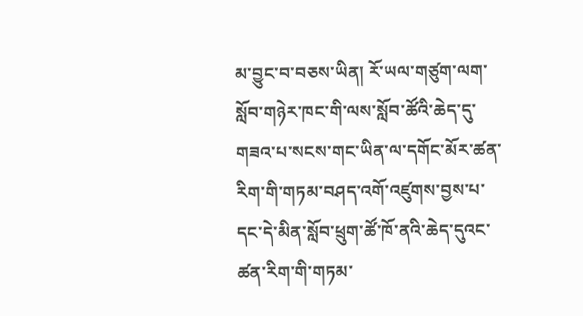མ་བྱུང་བ་བཅས་ཡིན། རོ་ཡལ་གཙུག་ལག་སློབ་གཉེར་ཁང་གི་ལས་སློབ་ཚོའི་ཆེད་དུ་གཟའ་པ་སངས་གང་ཡིན་ལ་དགོང་མོར་ཚན་རིག་གི་གཏམ་བཤད་འགོ་འཛུགས་བྱས་པ་དང་དེ་མིན་སློབ་ཕྲུག་ཚོ་ཁོ་ནའི་ཆེད་དུའང་ཚན་རིག་གི་གཏམ་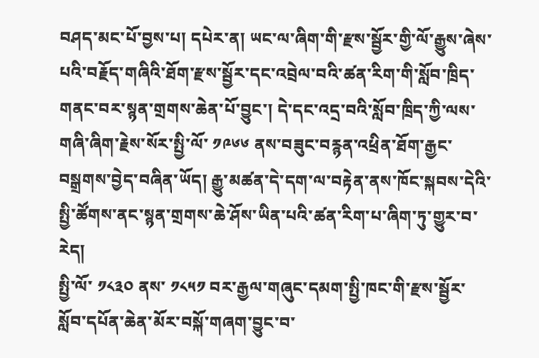བཤད་མང་པོ་བྱས་པ། དཔེར་ན། ཡང་ལ་ཞིག་གི་རྫས་སྦྱོར་གྱི་ལོ་རྒྱུས་ཞེས་པའི་བརྗོད་གཞིའི་ཐོག་རྫས་སྦྱོར་དང་འབྲེལ་བའི་ཚན་རིག་གི་སློབ་ཁྲིད་གནང་བར་སྙན་གྲགས་ཆེན་པོ་བྱུང་། དེ་དང་འདྲ་བའི་སློབ་ཁྲིད་ཀྱི་ལས་གཞི་ཞིག་རྗེས་སོར་སྤྱི་ལོ་ ༡༩༦༦ ནས་བཟུང་བརྙན་འཕྲིན་ཐོག་རྒྱང་བསྒྲགས་བྱེད་བཞིན་ཡོད། རྒྱུ་མཚན་དེ་དག་ལ་བརྟེན་ནས་ཁོང་སྐབས་དེའི་སྤྱི་ཚོགས་ནང་སྙན་གྲགས་ཆེ་ཤོས་ཡིན་པའི་ཚན་རིག་པ་ཞིག་ཏུ་གྱུར་བ་རེད།
སྤྱི་ལོ་ ༡༨༣༠ ནས་ ༡༨༥༡ བར་རྒྱལ་གཞུང་དམག་སྤྱི་ཁང་གི་རྫས་སྦྱོར་སློབ་དཔོན་ཆེན་མོར་བསྐོ་གཞག་བྱུང་བ་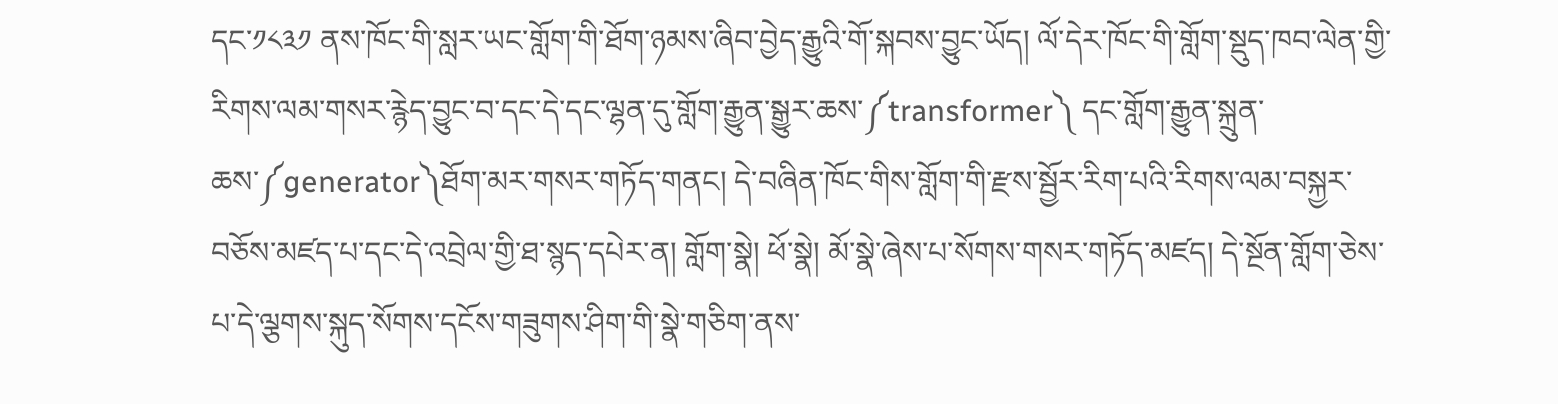དང་༡༨༣༡ ནས་ཁོང་གི་སླར་ཡང་གློག་གི་ཐོག་ཉམས་ཞིབ་བྱེད་རྒྱུའི་གོ་སྐབས་བྱུང་ཡོད། ལོ་དེར་ཁོང་གི་གློག་སྡུད་ཁབ་ལེན་གྱི་རིགས་ལམ་གསར་རྙེད་བྱུང་བ་དང་དེ་དང་ལྷན་དུ་གློག་རྒྱུན་སྒྱུར་ཆས་༼transformer༽ དང་གློག་རྒྱུན་སྐྲུན་ཆས་༼generator༽ཐོག་མར་གསར་གཏོད་གནང། དེ་བཞིན་ཁོང་གིས་གློག་གི་རྫས་སྦྱོར་རིག་པའི་རིགས་ལམ་བསྐྱར་བཅོས་མཛད་པ་དང་དེ་འབྲེལ་གྱི་ཐ་སྙད་དཔེར་ན། གློག་སྣེ། ཕོ་སྣེ། མོ་སྣེ་ཞེས་པ་སོགས་གསར་གཏོད་མཛད། དེ་སྔོན་གློག་ཅེས་པ་དེ་ལྕགས་སྐུད་སོགས་དངོས་གཟུགས་ཤིག་གི་སྣེ་གཅིག་ནས་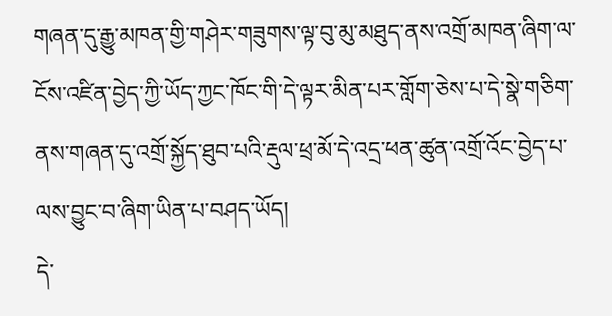གཞན་དུ་རྒྱུ་མཁན་གྱི་གཤེར་གཟུགས་ལྟ་བུ་མུ་མཐུད་ནས་འགྲོ་མཁན་ཞིག་ལ་ངོས་འཛིན་བྱེད་ཀྱི་ཡོད་ཀྱང་ཁོང་གི་དེ་ལྟར་མིན་པར་གློག་ཅེས་པ་དེ་སྣེ་གཅིག་ནས་གཞན་དུ་འགྲོ་སྐྱོད་ཐུབ་པའི་རྡུལ་ཕྲ་མོ་དེ་འདྲ་ཕན་ཚུན་འགྲོ་འོང་བྱེད་པ་ལས་བྱུང་བ་ཞིག་ཡིན་པ་བཤད་ཡོད།
དེ་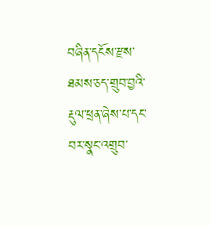བཞིན་དངོས་རྫས་ཐམས་ཅད་གྲུབ་བྱའི་རྡུལ་ཕྲན་ཞེས་པ་དང་བར་སྣང་འགྲུབ་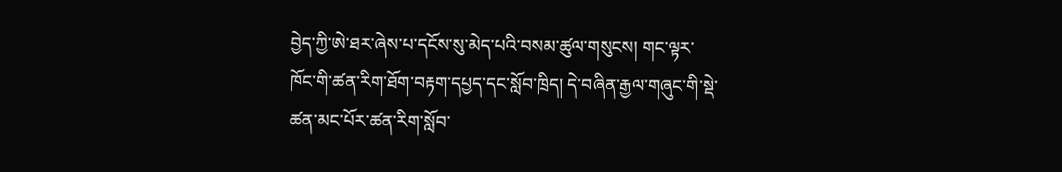བྱེད་ཀྱི་ཨེ་ཐར་ཞེས་པ་དངོས་སུ་མེད་པའི་བསམ་ཚུལ་གསུངས། གང་ལྟར་ཁོང་གི་ཚན་རིག་ཐོག་བརྟག་དཔྱད་དང་སློབ་ཁྲིད། དེ་བཞིན་རྒྱལ་གཞུང་གི་སྡེ་ཚན་མང་པོར་ཚན་རིག་སློབ་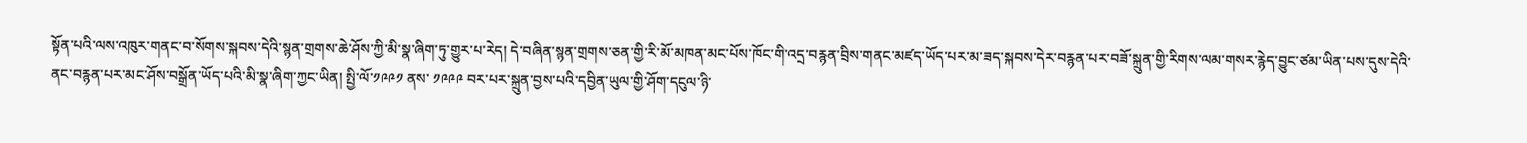སྟོན་པའི་ལས་འཁུར་གནང་བ་སོགས་སྐབས་དེའི་སྙན་གྲགས་ཆེ་ཤོས་ཀྱི་མི་སྣ་ཞིག་ཏུ་གྱུར་པ་རེད། དེ་བཞིན་སྙན་གྲགས་ཅན་གྱི་རི་མོ་མཁན་མང་པོས་ཁོང་གི་འདྲ་བརྙན་བྲིས་གནང་མཛད་ཡོད་པར་མ་ཟད་སྐབས་དེར་བརྙན་པར་བཟོ་སྐྲུན་གྱི་རིགས་ལམ་གསར་རྙེད་བྱུང་ཙམ་ཡིན་པས་དུས་དེའི་ནང་བརྙན་པར་མང་ཤོས་བསྒྲོན་ཡོད་པའི་མི་སྣ་ཞིག་ཀྱང་ཡིན། སྤྱི་ལོ་༡༩༩༡ ནས་ ༡༩༩༩ བར་པར་སྐྲུན་བྱས་པའི་དབྱིན་ཡུལ་གྱི་ཤོག་དངུལ་ཉི་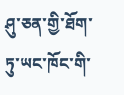ཤུ་ཅན་གྱི་ཐོག་ཏུ་ཡང་ཁོང་གི་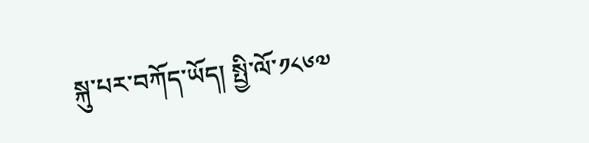སྐུ་པར་བཀོད་ཡོད། སྤྱི་ལོ་༡༨༦༧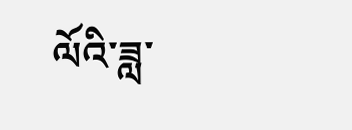ལོའི་ཟླ་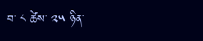བ་ ༨ ཚེས་ ༢༥ ཉིན་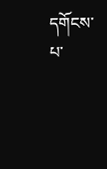དགོངས་པ་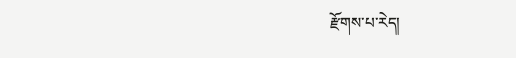རྫོགས་པ་རེད།